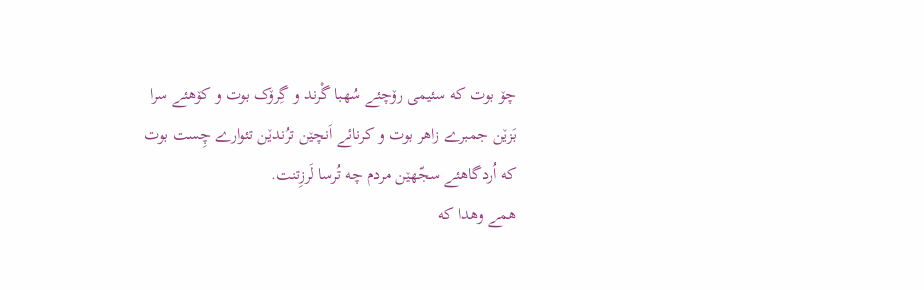چۆ بوت که سئیمی رۆچئے سُهبا گْرند و گِرۆک بوت و کۆهئے سرا بَزێن جمبرے زاهر بوت و کرنائے اَنچێن ترُندێن تئوارے چِست بوت که اُردگاهئے سجّهێن مردم چه تُرسا لَرزِتنت.
همے وهدا که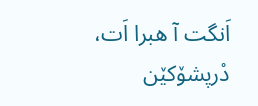اَنگت آ هبرا اَت، دْرپشۆکێن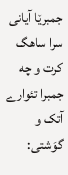جمبرێا آیانی سرا ساهگ کرت و چه جمبرا تئوارے آتک و گوَشتی: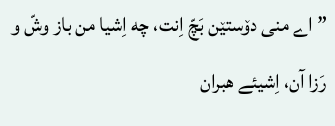”اے منی دۆستێن بَچّ اِنت، چه اِشیا من باز وشّ و رَزا آن، اِشیئے هبران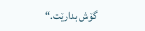گۆش بدارێت.“